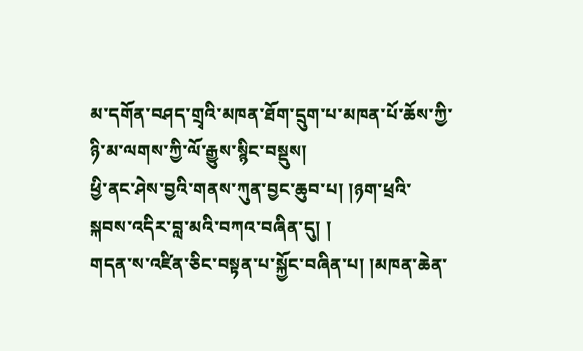མ་དགོན་བཤད་གྲྭའི་མཁན་ཐོག་དྲུག་པ་མཁན་པོ་ཆོས་ཀྱི་ཉི་མ་ལགས་ཀྱི་ལོ་རྒྱུས་སྙིང་བསྡུས།
ཕྱི་ནང་ཤེས་བྱའི་གནས་ཀུན་བྱང་ཆུབ་པ། །ཉག་ཕྲའི་སྐབས་འདིར་བླ་མའི་བཀའ་བཞིན་དུ། །
གདན་ས་འཛིན་ཅིང་བསྟན་པ་སྐྱོང་བཞིན་པ། །མཁན་ཆེན་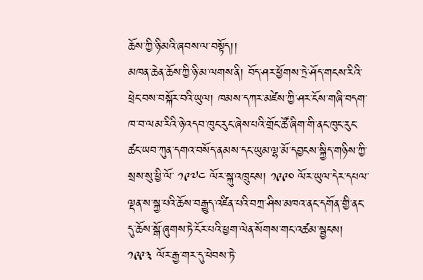ཆོས་ཀྱི་ཉི་མའི་ཞབས་ལ་བསྟོད།།
མཁན་ཆེན་ཆོས་ཀྱི་ཉི་མ་ལགས་ནི། བོད་ཤར་ཕྱོགས་ཏྲེ་ཤོད་གངས་རིའི་ཕྲེང་བས་བསྐོར་བའི་ཡུལ། ཁམས་དཀར་མཛེས་ཀྱི་ཤར་ངོས་གཞི་བདག་ཁ་བ་ལམ་རིའི་ཉེ་འདབ་ཁུང་རུང་ཞེས་པའི་གྲོང་ཚོ་ཞིག་གི་ནང་ཁུང་རུང་ཚང་ཡབ་ཀུན་དགའ་བསོད་ནམས་དང་ཡུམ་ལྷ་མོ་དབྱངས་སྐྱིད་གཉིས་ཀྱི་སྲས་སུ་ཕྱི་ལོ་ ༡༩༧༤ ལོར་སྐུ་འཁྲུངས། ༡༩༩༠ ལོར་ཡུལ་དེར་དཔལ་ལྡན་ས་སྐྱ་པའི་ཆོས་བརྒྱུད་འཛིན་པའི་བཀྲ་ཤིས་མཁའ་ནང་དགོན་གྱི་ནང་དུ་ཆོས་སྒོ་ཞུགས་ཏེ་ངོར་པའི་ཕྱག་ལེན་སོགས་གང་འཚམ་སྦྱངས། ༡༩༩༣ ལོར་རྒྱ་གར་དུ་ཕེབས་ཏེ་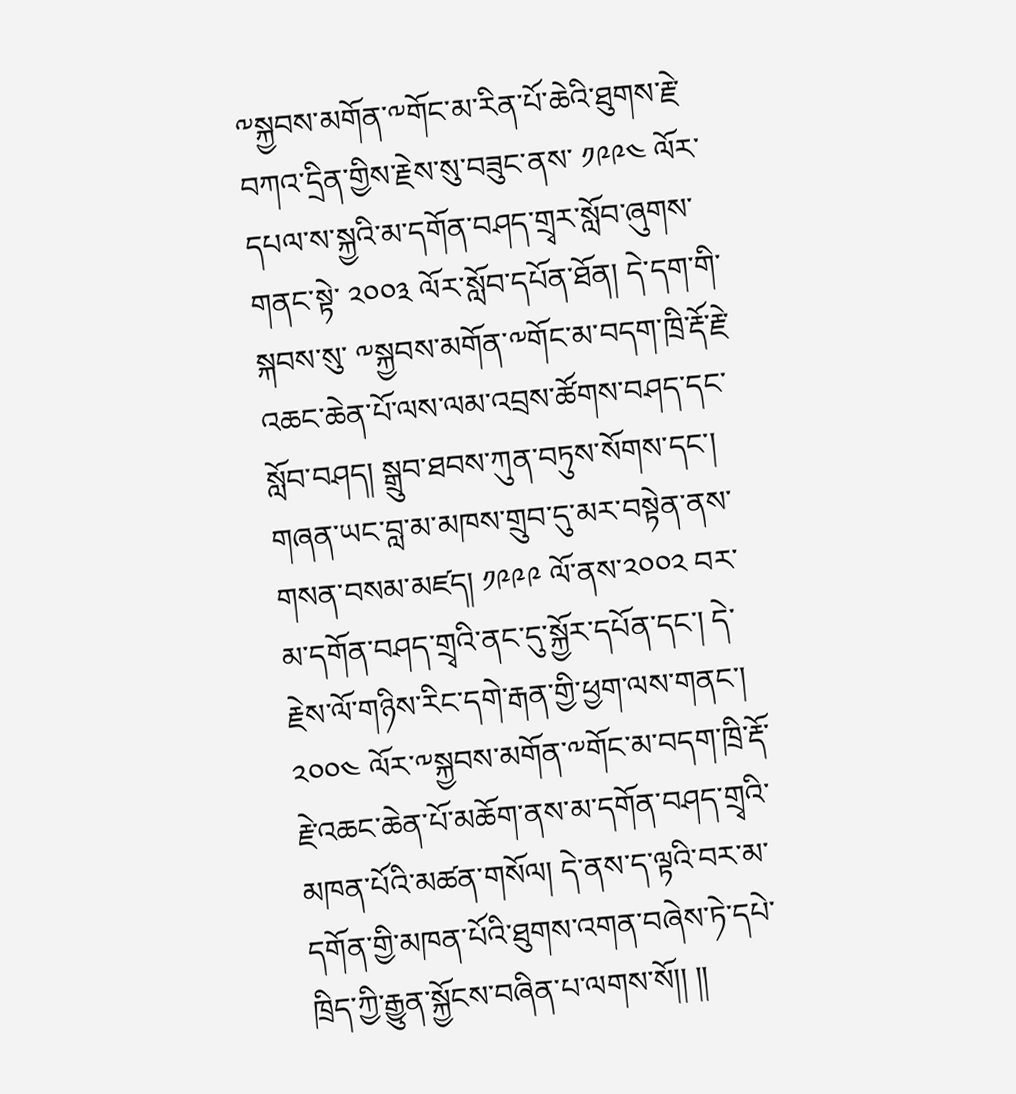༸སྐྱབས་མགོན་༸གོང་མ་རིན་པོ་ཆེའི་ཐུགས་རྗེ་བཀའ་དྲིན་གྱིས་རྗེས་སུ་བཟུང་ནས་ ༡༩༩༤ ལོར་དཔལ་ས་སྐྱའི་མ་དགོན་བཤད་གྲྭར་སློབ་ཞུགས་གནང་སྟེ་ ༢༠༠༣ ལོར་སློབ་དཔོན་ཐོན། དེ་དག་གི་སྐབས་སུ་ ༸སྐྱབས་མགོན་༸གོང་མ་བདག་ཁྲི་རྡོ་རྗེ་འཆང་ཆེན་པོ་ལས་ལམ་འབྲས་ཚོགས་བཤད་དང་སློབ་བཤད། སྒྲུབ་ཐབས་ཀུན་བཏུས་སོགས་དང་། གཞན་ཡང་བླ་མ་མཁས་གྲུབ་དུ་མར་བསྟེན་ནས་གསན་བསམ་མཛད། ༡༩༩༩ ལོ་ནས་༢༠༠༢ བར་མ་དགོན་བཤད་གྲྭའི་ནང་དུ་སྐྱོར་དཔོན་དང་། དེ་རྗེས་ལོ་གཉིས་རིང་དགེ་རྒན་གྱི་ཕྱག་ལས་གནང་། ༢༠༠༤ ལོར་༸སྐྱབས་མགོན་༸གོང་མ་བདག་ཁྲི་རྡོ་རྗེ་འཆང་ཆེན་པོ་མཆོག་ནས་མ་དགོན་བཤད་གྲྭའི་མཁན་པོའི་མཚན་གསོལ། དེ་ནས་ད་ལྟའི་བར་མ་དགོན་གྱི་མཁན་པོའི་ཐུགས་འགན་བཞེས་ཏེ་དཔེ་ཁྲིད་ཀྱི་རྒྱུན་སྐྱོངས་བཞིན་པ་ལགས་སོ།། །།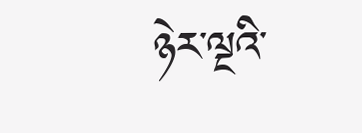ཉེར་ལྔའི་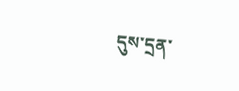དུས་དྲན་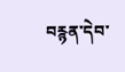བརྙན་དེབ་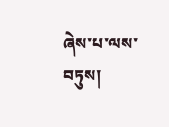ཞེས་པ་ལས་བཏུས།